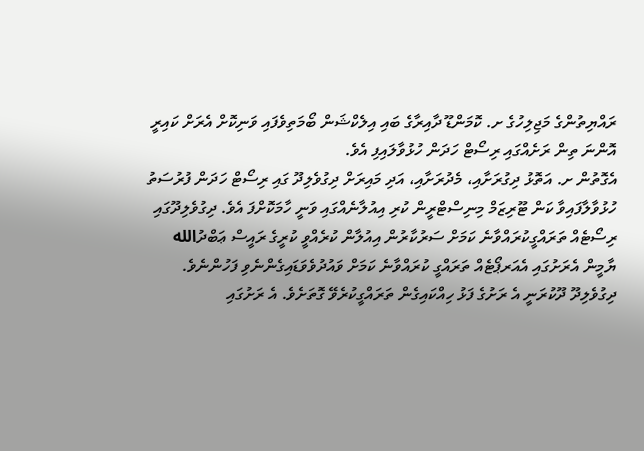ރައްޔިތުންގެ މަޖިލިހުގެ ށ. ކޮމަންޑޫ ދާއިރާގެ ބައި އިލެކްޝަން ބޯމަތިވެފައި ވަނިކޮށް އެރަށް ކައިރީ އޮންނަ ތިން ރަށެއްގައި ރިސޯޓް ހަދަން ހުޅުވާލައިފި އެވެ.
އެގޮތުން ށ. އަތޮޅު ދިގުރަށާއި، މެދުރަށާއި، އަދި މައިރަށް ދިގުވެލިދޫ ގައި ރިސޯޓް ހަދަން ފުރުސަތު ހުޅުވާލާފައިވާ ކަން ޓޫރިޒަމް މިނިސްޓްރީން ކުރި އިއުލާނެއްގައި ވަނީ ހާމަކޮށްފަ އެވެ. ދިގުވެލިދޫގައި ރިސޯޓެއް ތަރައްގީކުރައްވާނެ ކަމަށް ސަރުކާރުން އިއުލާން ކުރެއްވީ ކުރީގެ ރައީސް ޢަބްދުالله ޔާމީން އެރަށުގައި އެއަރޕޯޓެއް ތަރައްގީ ކުރައްވާނެ ކަމަށް ވައުދުވެވަޑައިގެންނެވި ފަހުންނެވެ.
ދިގުވެލިދޫ ދޫކުރަނީ އެ ރަށުގެ ފަޅު ހިއްކައިގެން ތަރައްގީކުރެވޭ ގޮތަށެވެ. އެ ރަށުގައި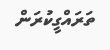ތަރައްގީކުރަން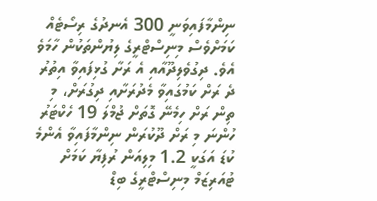ނިންމާފައިވަނީ 300 އެނދުގެ ރިސޯޓެއް ކަމަށްވެސް މިނިސްޓްރީގެ ލިޔުންތަކުން ހާމަވެ އެވެ. ދިގުވެލިދޫއާއި އެ ރަށާ ގުޅިފައިވާ އިތުރު ދެ ރަށް ކަމުގައިވާ މެދުރަށާއި ދިގުރަށް، މި ތިން ރަށް ހިމެނޭ ގޮތަށް ޖުމްލަ 19 ހެކްޓަރު ހުންނަ މި ރަށް ދޫކުރަން ނިންމާފައިވާ އެންމެ ކުޑަ އަގަކީ 1.2 މިލިއަން ރުފިޔާ ކަމަށް ޓުއަރިޒަމް މިނިސްޓްރީގެ ބިޑް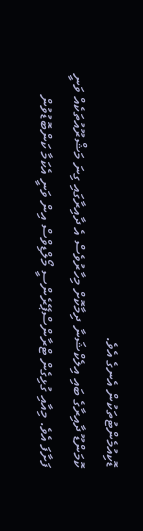ޑޮކިއުމެންޓުތަކުން އެނގެ އެވެ.
ކޮމަންޑޫ ދާއިރާގެ ބައި އިލެކްޝަނާ ދިމާކޮށް މިހާރުވެސް އެ ދާއިރާގައި ގިނަ މަޝްރޫއުތަކެއް ވަނީ ފަށާފަ އެވެ. މިއާއި ގުޅިގެން ޓްރާންސްޕޭރެންސީ މޯލްޑިވްސް އިން ވަނީ އެކަމާ ކަންބޮޑުވުން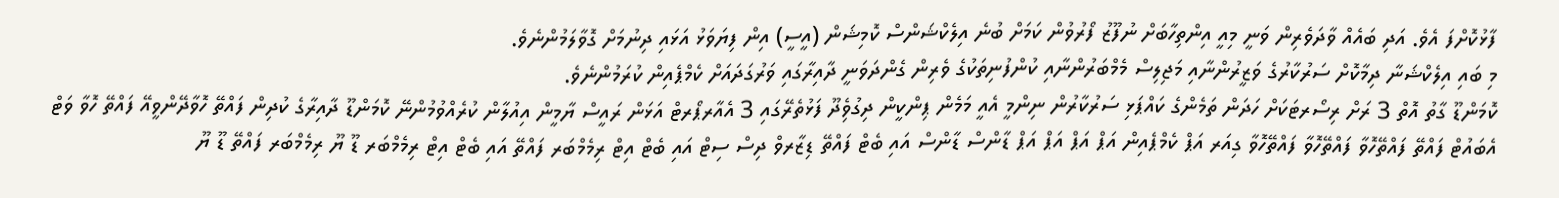ފާޅުކޮށްފަ އެވެ. އަދި ބައެއް ވާދަވެރިން ވަނީ މިއީ އިންތިހާބަށް ނުފޫޒު ފޯރުވުން ކަމަށް ބުނެ އިލެކްޝަންސް ކޮމިޝަން (އީސީ) އިން ފިޔަވަޅު އަޅައި ދިނުމަށް ގޮވާލަމުންނެވެ.
މި ބައި އިލެކްޝަނާ ދިމާކޮށް ސަރުކާރުގެ ވަޒީރުންނާއި މަޖިލިސް މެމްބަރުންނާއި ކުންފުނިތަކުގެ ވެރިން ގެންދަވަނީ ދާއިރާގައި ވަރުގަދައަށް ކެމްޕެއިން ކުރަމުންނެވެ.
ކޮމަންޑޫ ގާތު އޮތް 3 ރަށް ރިސޯރޓަކަށް ހަދަން ތަމެންގެ ކައްޕަޅި ސަރުކާރުން ނިންމީ އެއީ މަމެން ޕިންކީން ދިގުވެިދޫ ފަޅުތެރޭގައި 3 އެއާރޕޯރޓް އަޅަން ރައީސް ޔާމީން އިއުލާން ކުރެއްވުމުންނޭ ކޮމަންޑޫ ދާއިރާގެ ކުދިން ފައްތޭ ހޮވާދޭންވީއޭ ފައްތޭ ހޮވާ ވަޓް އެބައުޓް ފައްތޭ ފައްތޭހޮވާ ފައްތޭހޮވާ ފައްތޭހޮވާ ގިއަރ އަޕް ކެމްޕެއިން އަޕް އަޕް އަޕް އަޕް ޑާންސް ޑާންސް އައި ބެޓް ފައްތޭ ޑިޒާރވް ދިސް ސިޓް އައި ބެޓް އިޓް ރިމެމްބަރ ފައްތޭ އައި ބެޓް އިޓް ރިމެމްބަރ ޑޫ ޔޫ ރިމެމްބަރ ފައްތޭ ޑޫ ޔޫ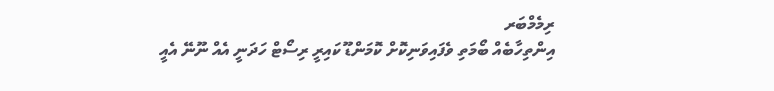ރިމެމްބަރ
އިންތިހާބެއް ބޯމަތި ވެފައިވަނިކޮށް ކޮމަންޑޫ ކައިރީ ރިސޯޓް ހަދަނީ އެއް ނޫނޭ އެއީ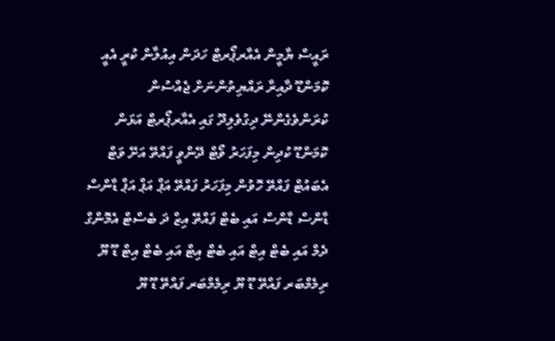ރައީސް ޔާމީން އެއާރޕޯރޓް ހަދަން އިއުލާން ކުރީ އެއީ ކޮމަންޑޫ ދާއިރާ ރައްޔިތުންނަށް ޖެއްސުން ކުރަންވެގެންނޭ ދިގުވެލިދޫ ގައި އެއާރޕޯރޓް އަޅަން ކޮމަންޑޫ ކުދިން މިފަހަރު ވޯޓް ދޭންވީ ފައްތޭ އަށޭ ވަޓް އެބައުޓް ފައްތޭ ހޮވުން މިފަހަރު ފައްތޭ އަޕް އަޕް އަޕް ޑާންސް ޑާންސް ޑާންސް އައި ބެޓް ފައްތޭ އިޒް ދަ ބެސްޓް އެމޮންގް ދެމް އައި ބެޓް އިޓް އައި ބެޓް އިޓް އައި ބެޓް އިޓް ޑޫ ޔޫ ރިމެމްބަރ ފައްތޭ ޑޫ ޔޫ ރިމެމްބަރ ފައްތޭ ޑޫ ޔޫ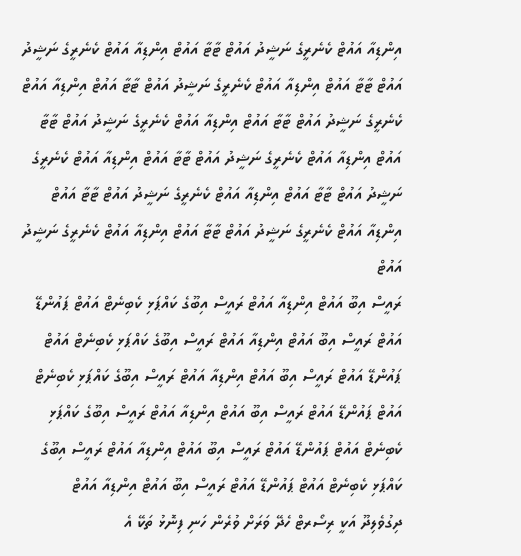އިންޑިއާ އައުޓް ކެނެރީގެ ނަޝީދު އައުޓް ޓާޓާ އައުޓް އިންޑިއާ އައުޓް ކެނެރީގެ ނަޝީދު އައުޓް ޓާޓާ އައުޓް އިންޑިއާ އައުޓް ކެނެރީގެ ނަޝީދު އައުޓް ޓާޓާ އައުޓް އިންޑިއާ އައުޓް ކެނެރީގެ ނަޝީދު އައުޓް ޓާޓާ އައުޓް އިންޑިއާ އައުޓް ކެނެރީގެ ނަޝީދު އައުޓް ޓާޓާ އައުޓް އިންޑިއާ އައުޓް ކެނެރީގެ ނަޝީދު އައުޓް ޓާޓާ އައުޓް އިންޑިއާ އައުޓް ކެނެރީގެ ނަޝީދު އައުޓް ޓާޓާ އައުޓް އިންޑިއާ އައުޓް ކެނެރީގެ ނަޝީދު އައުޓް ޓާޓާ އައުޓް އިންޑިއާ އައުޓް ކެނެރީގެ ނަޝީދު އައުޓް ޓާޓާ އައުޓް އިންޑިއާ އައުޓް ކެނެރީގެ ނަޝީދު އައުޓް
ރައީސް އިބޫ އައުޓް އިންޑިއާ އައުޓް ރައީސް އިބޫގެ ކައްޕަޅި ކެބިނެޓް އައުޓް ޕައުންޑޭ އައުޓް ރައީސް އިބޫ އައުޓް އިންޑިއާ އައުޓް ރައީސް އިބޫގެ ކައްޕަޅި ކެބިނެޓް އައުޓް ޕައުންޑޭ އައުޓް ރައީސް އިބޫ އައުޓް އިންޑިއާ އައުޓް ރައީސް އިބޫގެ ކައްޕަޅި ކެބިނެޓް އައުޓް ޕައުންޑޭ އައުޓް ރައީސް އިބޫ އައުޓް އިންޑިއާ އައުޓް ރައީސް އިބޫގެ ކައްޕަޅި ކެބިނެޓް އައުޓް ޕައުންޑޭ އައުޓް ރައީސް އިބޫ އައުޓް އިންޑިއާ އައުޓް ރައީސް އިބޫގެ ކައްޕަޅި ކެބިނެޓް އައުޓް ޕައުންޑޭ އައުޓް ރައީސް އިބޫ އައުޓް އިންޑިއާ އައުޓް
ދިގުވެލިދޫ އަކީ ރިސޯރޓް ހެދޭ ވަރަށް ވުރެން ހަނި ފިނޮޅު ތަކޭ އެ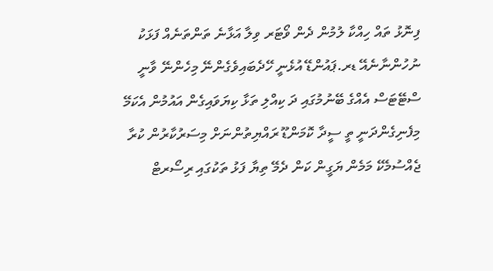ފިނޮޅު ތައް ހިއްކާ ލުމުން ދެން ވޯޓަރ ވިލާ އަޅާނެ ތަންތަނެއް ފަޅަކު ނުހުންނާނެއޭ ޑރ.ޕައުންޑޭ އުޅެނީ ހޭދެބައިވެގެންނޭ މިހެންނޭ ވާނީ ސްޓޭޓަސް އެއްގެ ބޭނުމުގައި ދަ ކިއްލި ތަޅާ ކިޔަވައިގެން އައުމުން އެކަމޭ މިފެނިގެންދަނީ ތީ ސީދާ ކޮމަންޑޫ ރައްޔިތުންނަށް މިސަރުކާރުން ކުރާ ޖެއްސުމެކޭ މަމެން ޔަގީން ކަން ދެމޭ ތިޔާ ފަޅު ތަކުގައި ރިސޯރޓް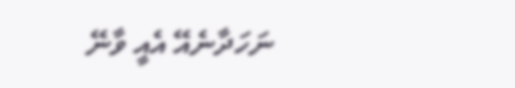ނަހަދާނެއޭ އެއީ ވާނޭ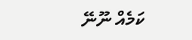ކަމެއް ނޫނޭ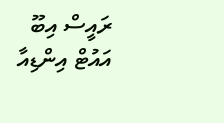ރައީސް އިބޫ އައުޓް އިންޑިއާ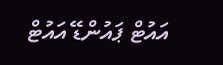އައުޓް ޕައުންޑޭ އައުޓް